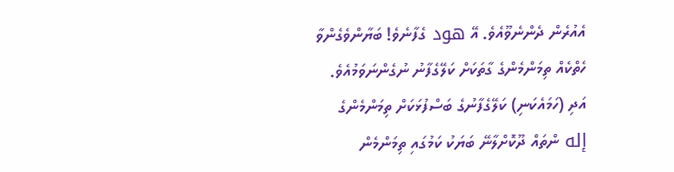އެއުރެން ދެންނެވޫއެވެ. އޭ هود ގެފާނެވެ! ބަޔާންވެގެންވާ ހެތްކެއް ތިމަންމެންގެ ގާތަކަށް ކަލޭގެފާނު ނުގެންނަވަމުއެވެ. އަދި (ހަމައެކަނި) ކަލޭގެފާނުގެ ބަސްފުޅަކަށް ތިމަންމެންގެ إله ންތައް ދޫކޮށްލާނޭ ބަޔަކު ކަމުގައި ތިމަންމެން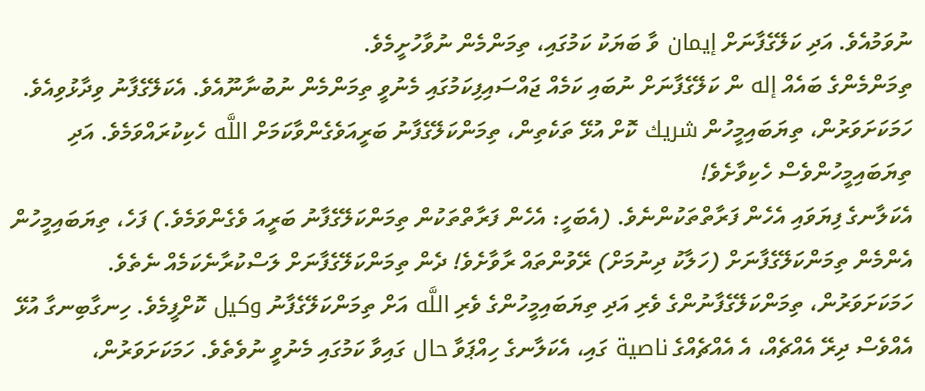ނުވަމުއެވެ. އަދި ކަލޭގެފާނަށް إيمان ވާ ބަޔަކު ކަމުގައި، ތިމަންމެން ނުވާހުށީމެވެ.
ތިމަންމެންގެ ބައެއް إله ން ކަލޭގެފާނަށް ނުބައި ކަމެއް ޖައްސައިފިކަމުގައި މެނުވީ ތިމަންމެން ނުބުނާނޫއެވެ. އެކަލޭގެފާނު ވިދާޅުވިއެވެ. ހަމަކަށަވަރުން، ތިޔަބައިމީހުން شريك ކޮށް އުޅޭ ތަކެތިން، ތިމަންކަލޭގެފާނު ބަރީއަވެގެންވާކަމަށް اللَّه ހެކިކުރައްވަމެވެ. އަދި ތިޔަބައިމީހުންވެސް ހެކިވާށެވެ!
އެކަލާނގެ ފިޔަވައި އެހެން ފަރާތްތަކުންނެވެ. (އެބަހީ: އެހެން ފަރާތްތަކުން ތިމަންކަލޭގެފާނު ބަރީއަ ވެގެންވަމެވެ.) ފަހެ، ތިޔަބައިމީހުން އެންމެން ތިމަންކަލޭގެފާނަށް (ހަލާކު ދިނުމަށް) ރޭވުންތައް ރާވާށެވެ! ދެން ތިމަންކަލޭގެފާނަށް ލަސްކުރާނެކަމެއް ނެތެވެ.
ހަމަކަށަވަރުން، ތިމަންކަލޭގެފާނުންގެ ވެރި އަދި ތިޔަބައިމީހުންގެ ވެރި اللَّه އަށް ތިމަންކަލޭގެފާނު وكيل ކޮށްފީމެވެ. ހިނގާބިނގާ އުޅޭ އެއްވެސް ދިރޭ އެއްޗެއް، އެ އެއްޗެއްގެ ناصية ގައި، އެކަލާނގެ ހިއްޕަވާ حال ގައިވާ ކަމުގައި މެނުވީ ނުވެތެވެ. ހަމަކަށަވަރުން،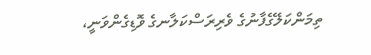ތިމަންކަލޭގެފާނުގެ ވެރިރަސްކަލާނގެ ވޮޑިގެންވަނީ،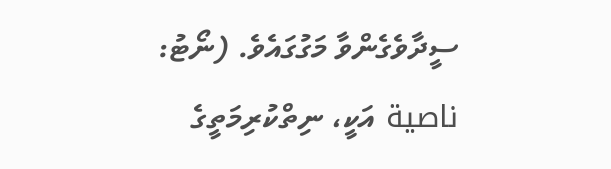ސީދާވެގެންވާ މަގުގައެވެ. (ނޯޓު: ناصية އަކީ، ނިތްކުރިމަތީގެ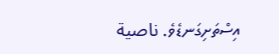އިސްތަށިގަނޑެވެ. ناصية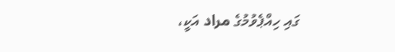ގައި ހިއްޕެވުމުގެ مراد އަކީ،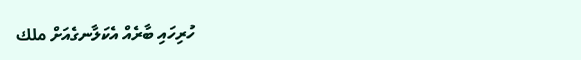ހުރިހައި ބާރެއް އެކަލާނގެއަށް ملك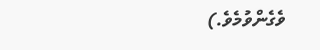ވެގެންވުމެވެ.)